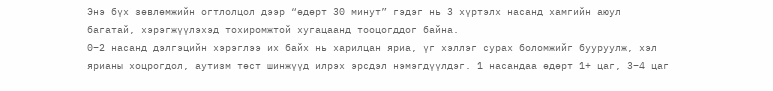Энэ бүх зөвлөмжийн огтлолцол дээр “өдөрт 30 минут” гэдэг нь 3 хүртэлх насанд хамгийн аюул багатай, хэрэгжүүлэхэд тохиромжтой хугацаанд тооцогддог байна.
0–2 насанд дэлгэцийн хэрэглээ их байх нь харилцан яриа, үг хэллэг сурах боломжийг бууруулж, хэл ярианы хоцрогдол, аутизм төст шинжүүд илрэх эрсдэл нэмэгдүүлдэг. 1 насандаа өдөрт 1+ цаг, 3–4 цаг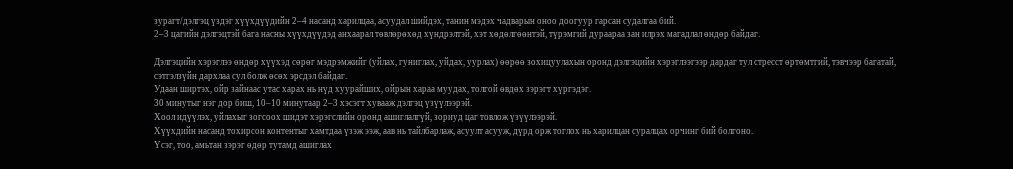зурагт/дэлгэц үздэг хүүхдүүдийн 2–4 насанд харилцаа, асуудал шийдэх, танин мэдэх чадварын оноо доогуур гарсан судалгаа бий.
2–3 цагийн дэлгэцтэй бага насны хүүхдүүдэд анхаарал төвлөрөхөд хүндрэлтэй, хэт хөдөлгөөнтэй, түрэмгий дураараа зан илрэх магадлал өндөр байдаг.

Дэлгэцийн хэрэглээ өндөр хүүхэд сөрөг мэдрэмжийг (уйлах, гуниглах, уйдах, уурлах) өөрөө зохицуулахын оронд дэлгэцийн хэрэглээгээр дардаг тул стресст өртөмтгий, тэвчээр багатай, сэтгэлзүйн дархлаа сул болж өсөх эрсдэл байдаг.
Удаан ширтэх, ойр зайнаас утас харах нь нүд хуурайших, ойрын хараа муудах, толгой өвдөх зэрэгт хүргэдэг.
30 минутыг нэг дор биш, 10–10 минутаар 2–3 хэсэгт хувааж дэлгэц үзүүлээрэй.
Хоол идүүлэх, уйлахыг зогсоох шидэт хэрэгслийн оронд ашиглалгүй, зориуд цаг товлож үзүүлээрэй.
Хүүхдийн насанд тохирсон контентыг хамтдаа үзэж ээж, аав нь тайлбарлаж, асуулт асууж, дүрд орж тоглох нь харилцан суралцах орчинг бий болгоно.
Үсэг, тоо, амьтан зэрэг өдөр тутамд ашиглах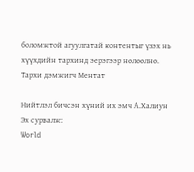боломжтой агуулгатай контентыг үзэх нь хүүхдийн тархинд эерэгээр нөлөөлнө.
Тархи дэмжигч Ментат

Нийтлэл бичсэн хүний их эмч А.Халиун
Эх сурвалж:
World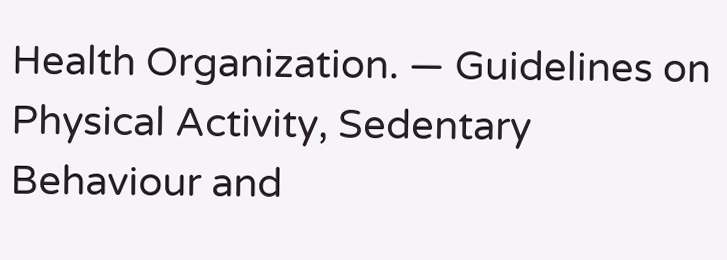Health Organization. — Guidelines on Physical Activity, Sedentary Behaviour and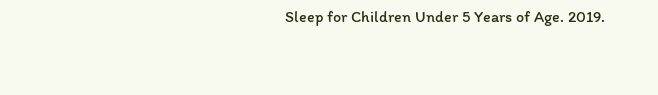Sleep for Children Under 5 Years of Age. 2019.